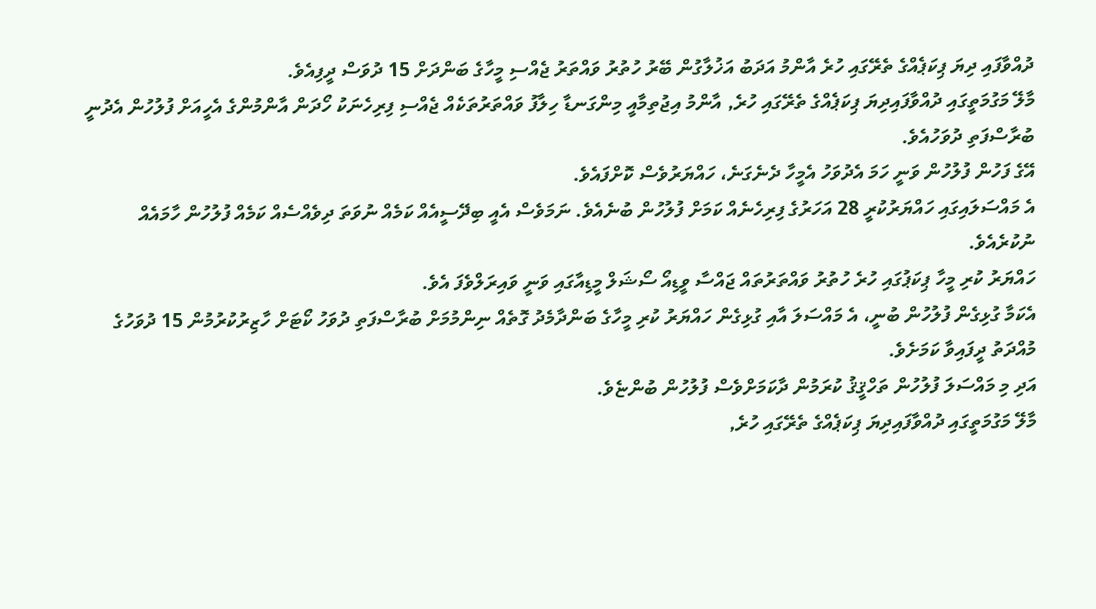ދުއްވާފައި ދިޔަ ޕިކަޕެއްގެ ތެރޭގައި ހުރެ އާންމު އަދަބު އަޚުލާގުން ބޭރު ހުތުރު ވައްތަރު ޖެއްސި މީހާގެ ބަންދަށް 15 ދުވަސް ދީފިއެވެ.
މާލޭ މަގުމަތީގައި ދުއްވާފައިދިޔަ ޕިކަޕެއްގެ ތެރޭގައި ހުރެ, އާންމު އިޖުތިމާއީ މިންގަނޑާ ހިލާފު ވައްތަރުތަކެއް ޖެއްސި ފިރިހެނަކު ހޯދަން އާންމުންގެ އެހީއަށް ފުލުހުން އެދުނީ ބުރާސްފަތި ދުވަހުއެވެ.
އޭގެ ފަހުން ފުލުހުން ވަނީ ހަމަ އެދުވަހު އެމީހާ ދެނެގަނެ، ހައްޔަރުވެސް ކޮށްފައެވެ.
އެ މައްސަލައިގައި ހައްޔަރުކުރީ 28 އަހަރުގެ ފިރިހެނެއް ކަމަށް ފުލުހުން ބުނެއެވެ. ނަމަވެސް އެއީ ބިދޭސީއެއް ކަމެއް ނުވަތަ ދިވެއްސެއް ކަމެއް ފުލުހުން ހާމައެއް ނުކުރެއެވެ.
ހައްޔަރު ކުރި މީހާ ޕިކަޕުގައި ހުރެ ހުތުރު ވައްތަރުތައް ޖައްސާ ވީޑިއޯ ސޯޝަލް މީޑިއާގައި ވަނީ ވައިރަލްވެފަ އެވެ.
އެކަމާ ގުޅިގެން ފުލުހުން ބުނީ، އެ މައްސަލަ އާއި ގުޅިގެން ހައްޔަރު ކުރި މީހާގެ ބަންދާމެދު ގޮތެއް ނިންމުމަށް ބުރާސްފަތި ދުވަހު ކޯޓަށް ހާޒިރުކުރުމުން 15 ދުވަހުގެ މުއްދަތު ދީފައިވާ ކަމަށެވެ.
އަދި މި މައްސަލަ ފުލުހުން ތަހްޤީޤު ކުރަމުން ދާކަމަށްވެސް ފުލުހުން ބުންޏެވެ.
މާލޭ މަގުމަތީގައި ދުއްވާފައިދިޔަ ޕިކަޕެއްގެ ތެރޭގައި ހުރެ,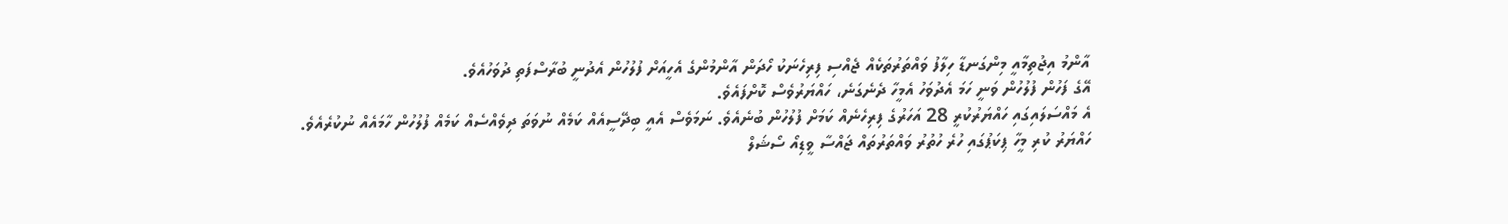އާންމު އިޖުތިމާއީ މިންގަނޑާ ހިލާފު ވައްތަރުތަކެއް ޖެއްސި ފިރިހެނަކު ހޯދަން އާންމުންގެ އެހީއަށް ފުލުހުން އެދުނީ ބުރާސްފަތި ދުވަހުއެވެ.
އޭގެ ފަހުން ފުލުހުން ވަނީ ހަމަ އެދުވަހު އެމީހާ ދެނެގަނެ، ހައްޔަރުވެސް ކޮށްފައެވެ.
އެ މައްސަލައިގައި ހައްޔަރުކުރީ 28 އަހަރުގެ ފިރިހެނެއް ކަމަށް ފުލުހުން ބުނެއެވެ. ނަމަވެސް އެއީ ބިދޭސީއެއް ކަމެއް ނުވަތަ ދިވެއްސެއް ކަމެއް ފުލުހުން ހާމައެއް ނުކުރެއެވެ.
ހައްޔަރު ކުރި މީހާ ޕިކަޕުގައި ހުރެ ހުތުރު ވައްތަރުތައް ޖައްސާ ވީޑިއޯ ސޯޝަލް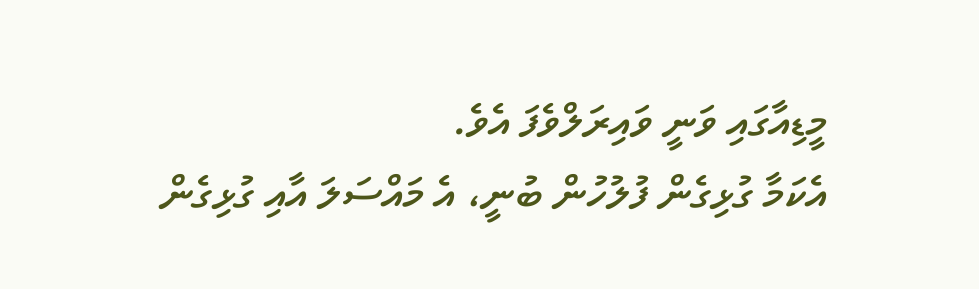މީޑިއާގައި ވަނީ ވައިރަލްވެފަ އެވެ.
އެކަމާ ގުޅިގެން ފުލުހުން ބުނީ، އެ މައްސަލަ އާއި ގުޅިގެން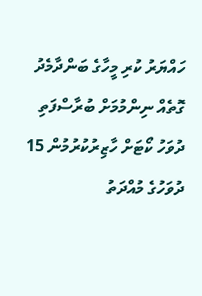ހައްޔަރު ކުރި މީހާގެ ބަންދާމެދު ގޮތެއް ނިންމުމަށް ބުރާސްފަތި ދުވަހު ކޯޓަށް ހާޒިރުކުރުމުން 15 ދުވަހުގެ މުއްދަތު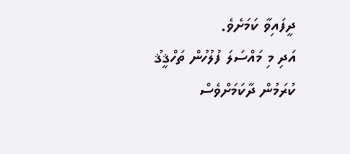ދީފައިވާ ކަމަށެވެ.
އަދި މި މައްސަލަ ފުލުހުން ތަހްޤީޤު ކުރަމުން ދާކަމަށްވެސް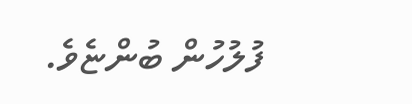ފުލުހުން ބުންޏެވެ.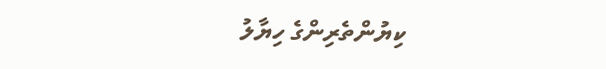ކިޔުންތެރިންގެ ހިޔާލު